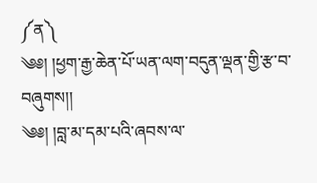༼ན༽
༄༅། །ཕྱག་རྒྱ་ཆེན་པོ་ཡན་ལག་བདུན་ལྡན་གྱི་རྩ་བ་བཞུགས།།
༄༅། །བླ་མ་དམ་པའི་ཞབས་ལ་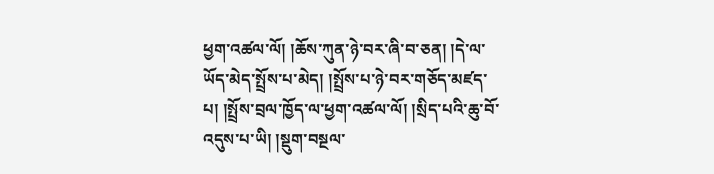ཕྱག་འཚལ་ལོ། །ཆོས་ཀུན་ཉེ་བར་ཞི་བ་ཅན། །དེ་ལ་ཡོད་མེད་སྤྲོས་པ་མེད། །སྤྲོས་པ་ཉེ་བར་གཅོད་མཛད་པ། །སྤྲོས་བྲལ་ཁྱོད་ལ་ཕྱག་འཚལ་ལོ། །སྲིད་པའི་ཆུ་བོ་འདུས་པ་ཡི། །སྡུག་བསྔལ་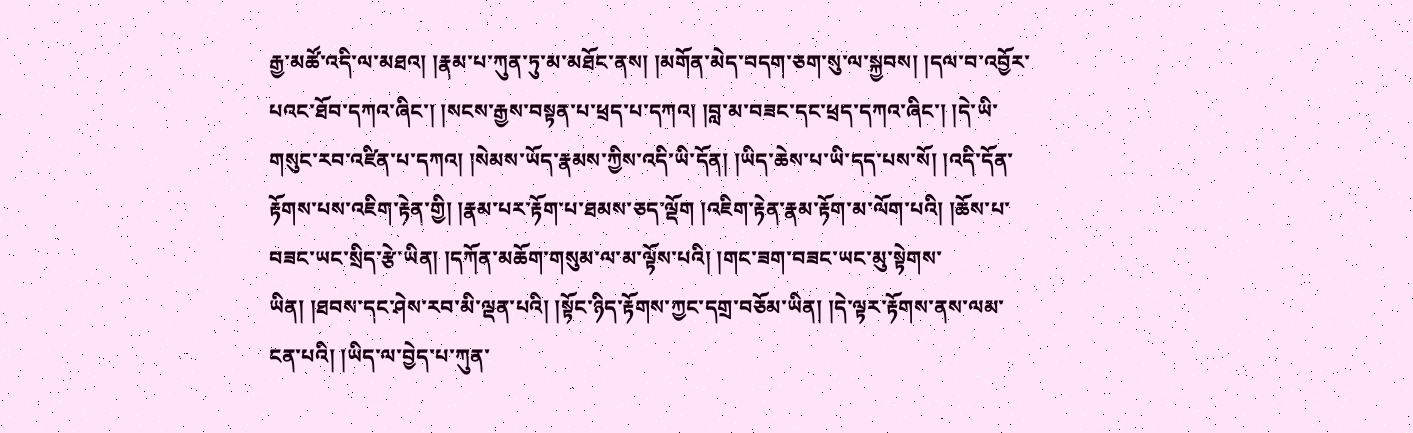རྒྱ་མཚོ་འདི་ལ་མཐའ། །རྣམ་པ་ཀུན་ཏུ་མ་མཐོང་ནས། །མགོན་མེད་བདག་ཅག་སུ་ལ་སྐྱབས། །དལ་བ་འབྱོར་པའང་ཐོབ་དཀའ་ཞིང་། །སངས་རྒྱས་བསྟན་པ་ཕྲད་པ་དཀའ། །བླ་མ་བཟང་དང་ཕྲད་དཀའ་ཞིང་། །དེ་ཡི་གསུང་རབ་འཛིན་པ་དཀའ། །སེམས་ཡོད་རྣམས་ཀྱིས་འདི་ཡི་དོན། །ཡིད་ཆེས་པ་ཡི་དད་པས་སོ། །འདི་དོན་རྟོགས་པས་འཇིག་རྟེན་གྱི། །རྣམ་པར་རྟོག་པ་ཐམས་ཅད་ལྡོག །འཇིག་རྟེན་རྣམ་རྟོག་མ་ལོག་པའི། །ཆོས་པ་བཟང་ཡང་སྲིད་རྩེ་ཡིན། །དཀོན་མཆོག་གསུམ་ལ་མ་ལྟོས་པའི། །གང་ཟག་བཟང་ཡང་མུ་སྟེགས་ཡིན། །ཐབས་དང་ཤེས་རབ་མི་ལྡན་པའི། །སྟོང་ཉིད་རྟོགས་ཀྱང་དགྲ་བཅོམ་ཡིན། །དེ་ལྟར་རྟོགས་ནས་ལམ་ངན་པའི། །ཡིད་ལ་བྱེད་པ་ཀུན་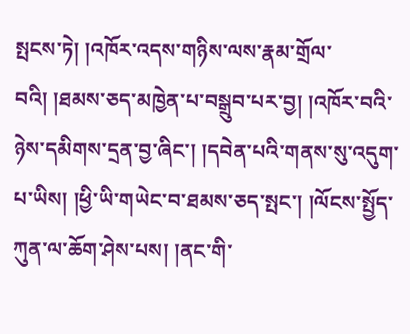སྤངས་ཏེ། །འཁོར་འདས་གཉིས་ལས་རྣམ་གྲོལ་བའི། །ཐམས་ཅད་མཁྱེན་པ་བསྒྲུབ་པར་བྱ། །འཁོར་བའི་ཉེས་དམིགས་དྲན་བྱ་ཞིང་། །དབེན་པའི་གནས་སུ་འདུག་པ་ཡིས། །ཕྱི་ཡི་གཡེང་བ་ཐམས་ཅད་སྤང་། །ལོངས་སྤྱོད་ཀུན་ལ་ཆོག་ཤེས་པས། །ནང་གི་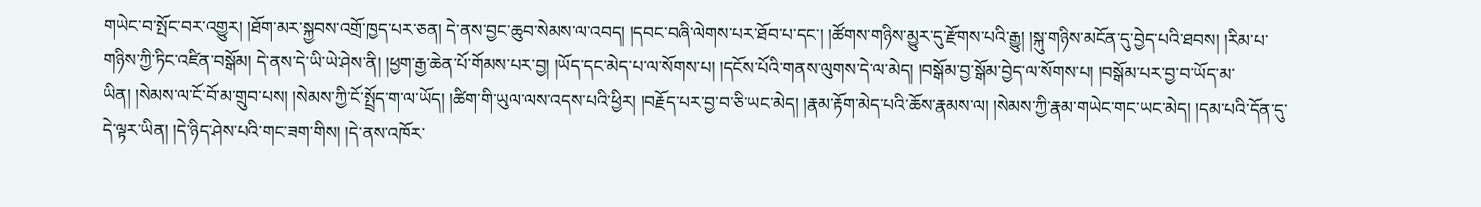གཡེང་བ་སྤོང་བར་འགྱུར། །ཐོག་མར་སྐྱབས་འགྲོ་ཁྱད་པར་ཅན། དེ་ནས་བྱང་ཆུབ་སེམས་ལ་འབད། །དབང་བཞི་ལེགས་པར་ཐོབ་པ་དང་། །ཚོགས་གཉིས་མྱུར་དུ་རྫོགས་པའི་རྒྱུ། །སྐུ་གཉིས་མངོན་དུ་བྱེད་པའི་ཐབས། །རིམ་པ་གཉིས་ཀྱི་ཏིང་འཛིན་བསྒོམ། དེ་ནས་དེ་ཡི་ཡེ་ཤེས་ནི། །ཕྱག་རྒྱ་ཆེན་པོ་གོམས་པར་བྱ། །ཡོད་དང་མེད་པ་ལ་སོགས་པ། །དངོས་པོའི་གནས་ལུགས་དེ་ལ་མེད། །བསྒོམ་བྱ་སྒོམ་བྱེད་ལ་སོགས་པ། །བསྒོམ་པར་བྱ་བ་ཡོད་མ་ཡིན། །སེམས་ལ་ངོ་བོ་མ་གྲུབ་པས། །སེམས་ཀྱི་ངོ་སྤྲོད་ག་ལ་ཡོད། །ཚིག་གི་ཡུལ་ལས་འདས་པའི་ཕྱིར། །བརྗོད་པར་བྱ་བ་ཅི་ཡང་མེད། །རྣམ་རྟོག་མེད་པའི་ཆོས་རྣམས་ལ། །སེམས་ཀྱི་རྣམ་གཡེང་གང་ཡང་མེད། །དམ་པའི་དོན་དུ་དེ་ལྟར་ཡིན། །དེ་ཉིད་ཤེས་པའི་གང་ཟག་གིས། །དེ་ནས་འཁོར་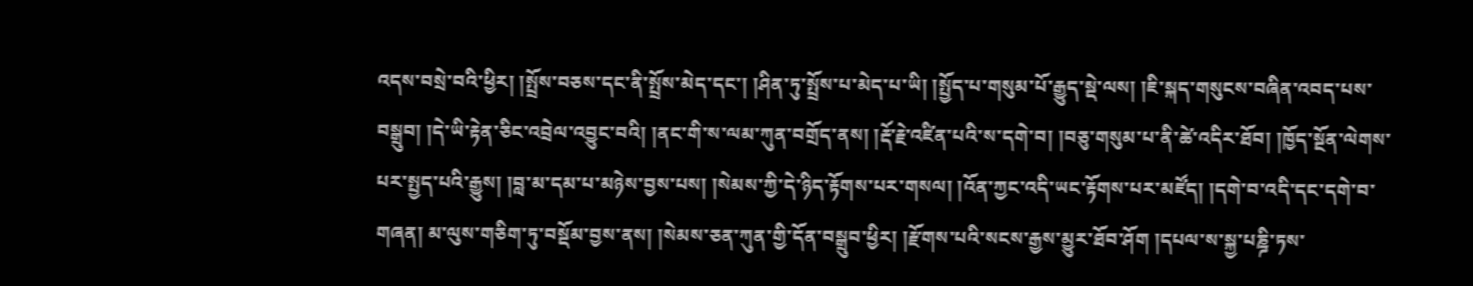འདས་བསྲེ་བའི་ཕྱིར། །སྤྲོས་བཅས་དང་ནི་སྤྲོས་མེད་དང་། །ཤིན་ཏུ་སྤྲོས་པ་མེད་པ་ཡི། །སྤྱོད་པ་གསུམ་པོ་རྒྱུད་སྡེ་ལས། །ཇི་སྐད་གསུངས་བཞིན་འབད་པས་བསྒྲུབ། །དེ་ཡི་རྟེན་ཅིང་འབྲེལ་འབྱུང་བའི། །ནང་གི་ས་ལམ་ཀུན་བགྲོད་ནས། །རྡོ་རྗེ་འཛིན་པའི་ས་དགེ་བ། །བཅུ་གསུམ་པ་ནི་ཚེ་འདིར་ཐོབ། །ཁྱོད་སྔོན་ལེགས་པར་སྤྱད་པའི་རྒྱུས། །བླ་མ་དམ་པ་མཉེས་བྱས་པས། །སེམས་ཀྱི་དེ་ཉིད་རྟོགས་པར་གསལ། །འོན་ཀྱང་འདི་ཡང་རྟོགས་པར་མཛོད། །དགེ་བ་འདི་དང་དགེ་བ་གཞན། མ་ལུས་གཅིག་ཏུ་བསྡོམ་བྱས་ནས། །སེམས་ཅན་ཀུན་གྱི་དོན་བསྒྲུབ་ཕྱིར། །རྫོགས་པའི་སངས་རྒྱས་མྱུར་ཐོབ་ཤོག །དཔལ་ས་སྐྱ་པཎྜི་ཏས་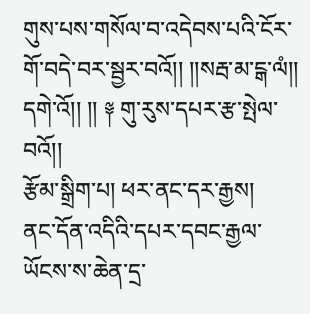གུས་པས་གསོལ་བ་འདེབས་པའི་ངོར་གོ་བདེ་བར་སྦྱར་བའོ།། །།སརྦ་མ་ངྒ་ལཾ།། དགེ་འོ།། །། ༈ གུ་རུས་དཔར་རྩ་སྤེལ་བའོ།།
རྩོམ་སྒྲིག་པ། ཕར་ནང་དར་རྒྱས།
ནང་དོན་འདིའི་དཔར་དབང་རྒྱལ་ཡོངས་ས་ཆེན་དྲ་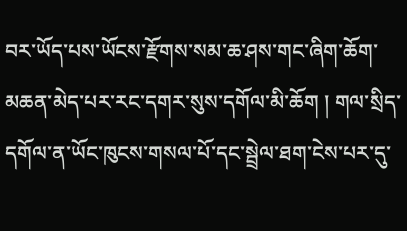བར་ཡོད་པས་ཡོངས་རྫོགས་སམ་ཆ་ཤས་གང་ཞིག་ཆོག་མཆན་མེད་པར་རང་དགར་སུས་དགོལ་མི་ཆོག ། གལ་སྲིད་དགོལ་ན་ཡོང་ཁུངས་གསལ་པོ་དང་སྦྲེལ་ཐག་ངེས་པར་དུ་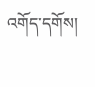འགོད་དགོས།